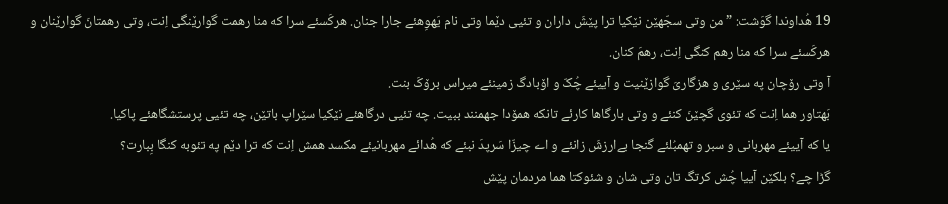19 هُداوندا گوَشت: ”من وتی سجّهێن نێکیا ترا پێشَ داران و تئیی دێما وتی نام یَهوِهئے جارا جنان. هرکَسئے سرا که منا رهمت گوارێنگی اِنت، وتی رهمتانَ گوارێنان و هرکَسئے سرا که منا رهم کنگی اِنت، رهمَ کنان.
آ وتی رۆچان په سێری و هزگاریَ گوازێنیت و آییئے چُکّ و اۆبادگ زمینئے میراس برۆکَ بنت.
بَهتاور هما اِنت که تئوی گچێنَ کنئے و وتی بارگاها کارئے تانکه همۆدا جهمنند ببیت. چه تئیی درگاهئے نێکیا سێراپ باتێن، چه تئیی پرستشگاهئے پاکیا.
یا که آییئے مهربانی و سبر و تهمبُلئے گنجا بےارزشَ زانئے و اے چیزّا سَرپدَ نبئے که هُدائے مهربانیئے مکسد همش اِنت که ترا دێم په تئوبه کنگا بِبارت؟
گڑا چے؟ بلکێن آییا چُش کرتگ تان وتی شان و شئوکتا هما مردمان پێش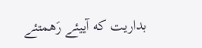بداریت که آییئے رَهمتئے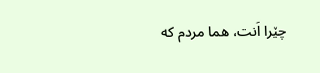چێرا اَنت، هما مردم که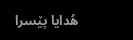هُدایا پێسرا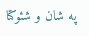په شان و شئوکتا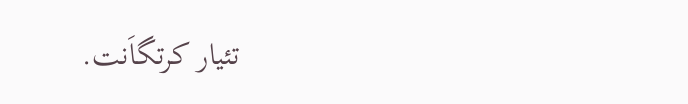تئیار کرتگاَنت.